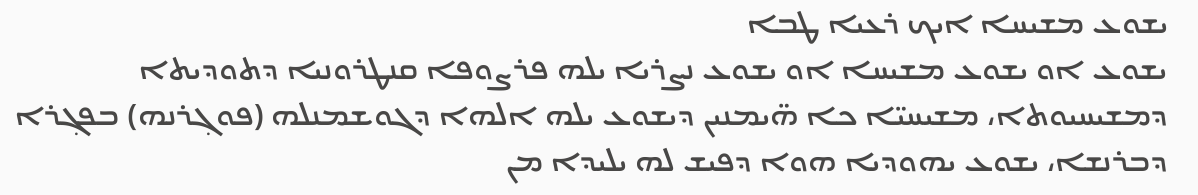ܝܫܘܥ ܡܫܝܚܐ ܐܝܟ ܪܥܝܐ ܛܒܐ
ܝܫܘܥ ܐܘ ܝܫܘܥ ܡܫܝܚܐ ܐܘ ܝܫܘܥ ܢܨܪܝܐ ܝܠܗ ܦܪܨܘܦܐ ܩܢܛܪܘܢܝܐ ܕܬܘܕܝܬܐ ܕܡܫܝܚܝܘܬܐ، ܡܫܝܚܝ̈ܐ ܟܐ ܗ̈ܝܡܢܝܢ ܕܝܫܘܥ ܝܠܗ ܐܠܗܐ ܕܓܘܫܡܢܠܗ (ܦܘܓ݂ܪܢܗ) ܒܦܓ݂ܪܐ ܕܒܪܢܫܐ، ܝܫܘܥ ܝܗܘܕܝܐ ܗܘܐ ܕܦܝܫ ܠܗ ܝܠܝܕܐ ܡܢ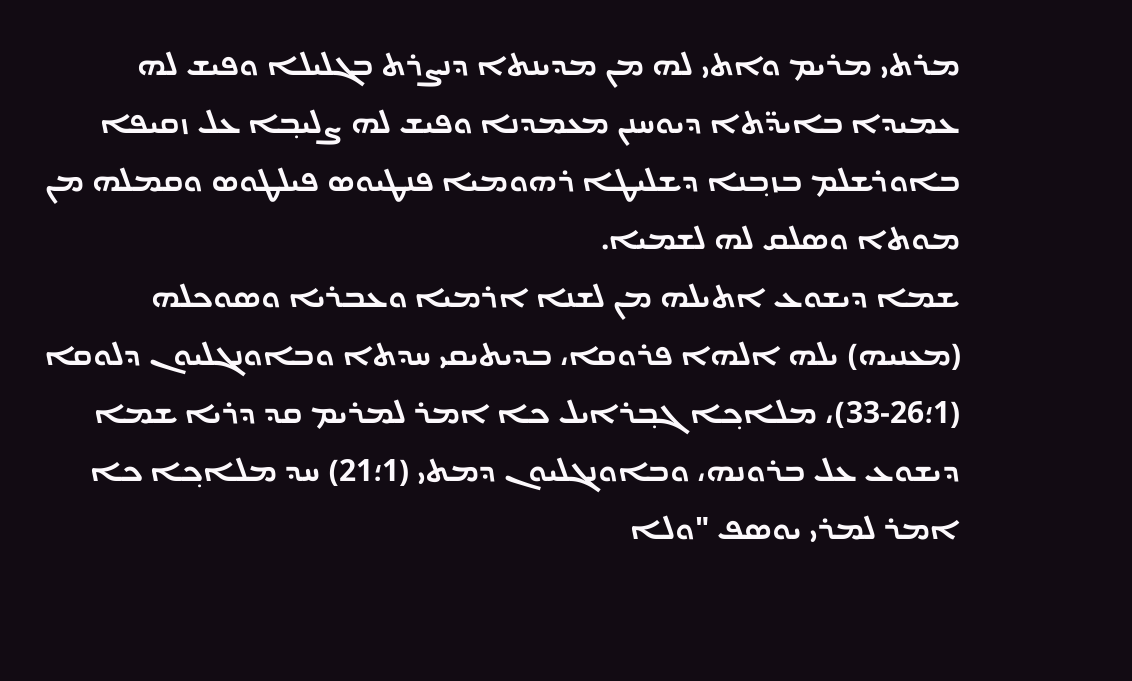ܡܪܬܝ ܡܪܝܡ ܘܐܬܝ ܠܗ ܡܢ ܡܕܝܢܬܐ ܕܢܨܪܬ ܒܓܠܝܠܐ ܘܦܝܫ ܠܗ ܥܡܝܕܐ ܒܐܝܕ̈ܬܐ ܕܝܘܚܢܢ ܡܥܡܕܢܐ ܘܦܝܫ ܠܗ ܨܠܝܒ݂ܐ ܥܠ ܙܩܝܦܐ ܒܐܘܪܫܠܡ ܒܙܒ݂ܢܐ ܕܫܠܝܛܐ ܪܗܘܡܝܐ ܦܢܛܝܘܣ ܦܝܠܛܘܣ ܘܩܡܠܗ ܡܢ ܡܘܬܐ ܘܣܠܩ ܠܗ ܠܫܡܝܐ.
ܫܡܐ ܕܝܫܘܥ ܐܬܝܠܗ ܡܢ ܠܫܢܐ ܐܪܡܝܐ ܘܥܒܪܝܐ ܘܣܘܟܠܗ (ܡܥܢܝܗ) ܝܠܗ ܐܠܗܐ ܦܪܘܩܐ، ܒܕܝܬܝܩܝ ܚܕܬܐ ܘܒܐܘܢܓܠܝܘܢ ܕܠܘܩܐ (1؛26-33)، ܡܠܐܟ݂ܐ ܓܒ݂ܪܐܝܠ ܟܐ ܐܡܪ ܠܡܪܝܡ ܩܕ ܕܪܝܐ ܫܡܐ ܕܝܫܘܥ ܥܠ ܒܪܘܢܗ، ܘܒܐܘܢܓܠܝܘܢ ܕܡܬܝ (1؛21) ܚܕ ܡܠܐܟ݂ܐ ܟܐ ܐܡܪ ܠܡܪܝ ܝܘܣܦ "ܘܠܐ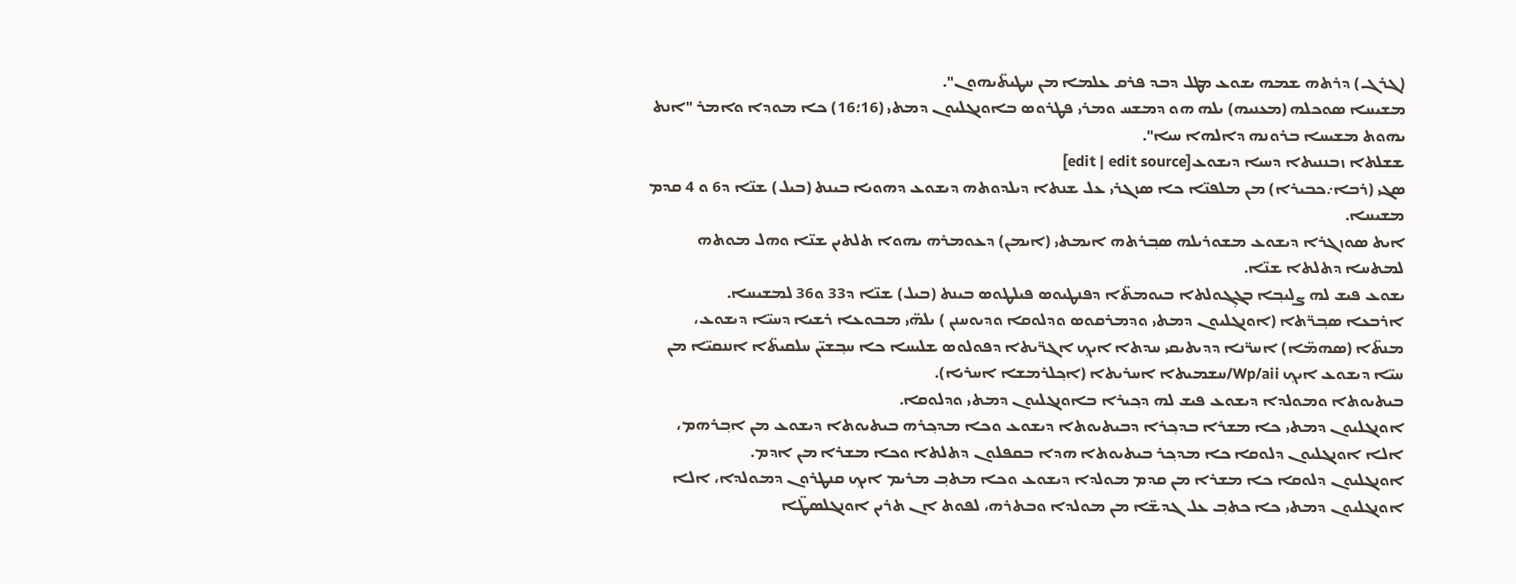(ܓܪܓ) ܕܪܬܗ ܫܡܗ ܝܫܘܥ ܡܛܠ ܕܒܕ ܦܪܩ ܥܠܡܐ ܡܢ ܚܛܝܬ̈ܝܗܘܢ".
ܡܫܝܚܐ ܣܘܟܠܗ (ܡܥܢܝܗ) ܝܠܗ ܗܘ ܕܡܫܚ ܘܡܪܝ ܦܛܪܘܣ ܒܐܘܢܓܠܝܘܢ ܕܡܬܝ (16؛16) ܟܐ ܡܘܕܐ ܘܐܡܪ "ܐܢܬ ܝܗܘܬ ܡܫܝܚܐ ܒܪܘܢܗ ܕܐܠܗܐ ܚܝܐ".
ܫܫܠܬܐ ܙܒܢܢܝܬܐ ܕܚܝܐ ܕܝܫܘܥ[edit | edit source]
ܣܓܝ (ܪܒܐ܇ܟܒܝܪܐ) ܡܢ ܡܠܦܢ̈ܐ ܟܐ ܣܙܓܪܝ ܥܠ ܫܢܬܐ ܕܝܠܕܘܬܗ ܕܝܫܘܥ ܕܗܘܝܐ ܒܝܢܬ (ܒܝܠ) ܫܢ̈ܐ ܕ6 ܘ 4 ܩܕܡ ܡܫܝܚܐ.
ܐܝܬ ܣܘܙܓܪܐ ܕܝܫܘܥ ܡܫܘܪܝܠܗ ܣܒ݂ܪܬܗ ܐܝܡܬܝ (ܐܝܡܢ) ܕܥܘܡܪܗ ܝܗܘܐ ܬܠܬܝܢ ܫܢ̈ܐ ܘܗܠ ܡܘܬܗ ܠܡܬܚܐ ܕܬܠܬܐ ܫܢ̈ܐ.
ܝܫܘܥ ܦܝܫ ܠܗ ܨܠܝܒ݂ܐ ܒܓܓ݂ܘܠܬܐ ܒܝܘܡܬ̈ܐ ܕܦܢܛܝܘܣ ܦܝܠܛܘܣ ܒܝܢܬ (ܒܝܠ) ܫܢ̈ܐ ܕ33 ܘ36 ܠܡܫܝܚܐ.
ܐܪܒܥܐ ܣܒ݂ܪ̈ܬܐ (ܐܘܢܓܠܝܘܢ ܕܡܬܝ ܘܕܡܪܩܘܣ ܘܕܠܘܩܐ ܘܕܝܘܚܢܢ ) ܝܠܗ̈ܝ ܡܒܘܥܐ ܪܫܝܐ ܕܚܝ̈ܐ ܕܝܫܘܥ، ܡܢܬ̈ܐ (ܣܗܡ̈ܐ) ܐܚܪ̈ܢܐ ܕܕܝܬܝܩܝ ܚܕܬܐ ܐܝܟ݂ ܐܓܪ̈ܝܬܐ ܕܦܘܠܘܣ ܫܠܝܚܐ ܟܐ ܚܒ݂ܫܝ̈ܢ ܚܠܩܝܬ̈ܐ ܐܢܢܩܝ̈ܐ ܡܢ ܚܝ̈ܐ ܕܝܫܘܥ ܐܝܟ݂ Wp/aii/ܚܫܡܝܬܐ ܐܚܪܝܬܐ (ܐܟ݂ܠܪܡܫܐ ܐܚܪܝܐ).
ܒܝܬܝܘܬܐ ܘܡܘܠܕܐ ܕܝܫܘܥ ܦܝܫ ܠܗ ܕܟ݂ܝܪܐ ܒܐܘܢܓܠܝܘܢ ܕܡܬܝ ܘܕܠܘܩܐ.
ܐܘܢܓܠܝܘܢ ܕܡܬܝ ܟܐ ܡܫܪܐ ܒܕܟ݂ܪܐ ܕܒܝܬܝܘܬܐ ܕܝܫܘܥ ܘܟܐ ܡܕܟ݂ܪܗ ܒܝܬܝܘܬܐ ܕܝܫܘܥ ܡܢ ܐܒ݂ܪܗܡ، ܐܠܐ ܐܘܢܓܠܝܘܢ ܕܠܘܩܐ ܟܐ ܡܕܟ݂ܪ ܒܝܬܝܘܬܐ ܗܕܐ ܒܩܦܠܘܢ ܕܬܠܬܐ ܘܟܐ ܡܫܪܐ ܡܢ ܐܕܡ.
ܐܘܢܓܠܝܘܢ ܕܠܘܩܐ ܟܐ ܡܫܪܐ ܡܢ ܩܕܡ ܡܘܠܕܐ ܕܝܫܘܥ ܘܟܐ ܡܬܒ݂ ܡܪܝܡ ܐܝܟ݂ ܩܢܛܪܘܢ ܕܡܘܠܕܐ، ܐܠܐ ܐܘܢܓܠܝܘܢ ܕܡܬܝ ܟܐ ܟܬܒ݂ ܥܠ ܓܕܫ̈ܐ ܡܢ ܡܘܠܕܐ ܘܒܬܪܗ، ܠܦܘܬ ܐܢ ܬܪܝܢ ܐܘܢܓܠܣܛ̈ܐ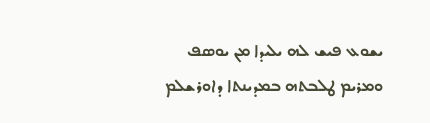ܝܫܘܥ ܦܝܫ ܠܗ ܝܠܝܕܐ ܡܢ ܝܘܣܦ ܘܡܪܝܡ ܛܠܒܬܗ ܒܡܕܝܢܬܐ ܕܐܘܪܫܠܡ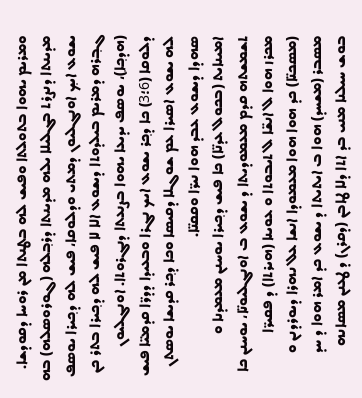ܘܡܪܝܡ ܝܗܘܐ ܒܬܘܠܬܐ ܘܦܝܫ ܠܗ ܒܛܢܬܐ ܡܢ ܪܘܚܐ ܕܩܘܕܫܐ.
ܡܕܝܢܬܐ ܕܢܨܪܬ ܒܓܠܝܠܐ ܝܠܗ ܡܕܝܢܬܐ ܕܪܒ݂ܠܗ (ܓܘܪܘܣܠܗ) ܒܗ ܝܫܘܥ ܐܝܟ݂ ܐܘܢܓܠܝܘܢ ܕܡܬܝ ܘܕܠܘܩܐ، ܦܝܫ ܠܗ ܕܟ݂ܝܪܐ ܝܘܣܦ ܓܒ݂ܪܗ ܕܡܪܝܡ ܒܝܠܕܘܬܐ ܕܝܫܘܥ ܐܠܐ ܠܐ ܦܝܫ ܠܗ ܕܟ݂ܝܪܐ ܒܬܪ ܟܢ (ܗܕܟ݂ܐ݂)، ܝܘܣܦ ܝܕܝܥܐ ܝܗܘܐ ܒܨܢܥܬܐ ܕܢܓܪܘܬܐ. ܐܘܢܓܠܝܘܢ ܕܠܘܩܐ (6؛3) ܟܐ ܕܟ݂ܪ ܝܫܘܥ ܐܝܟ ܢܓܪܐ ܘܒܥܝܕܐ ܕܕܪ̈ܐ ܩܕܡܝ̈ܐ ܦܝܫ ܠܗ ܝܫܘܥ ܐܣܝܪܐ ܥܡ ܫܘܓܠܐ ܕܩܝܣܐ ܘܟܐ ܕܟ݂ܪ ܩܕܝܫܐ ܝܘܣܬܢ ܣܗܕܐ ܕܝܫܘܥ ܥܒܕ ܗܘܐ ܢܝܪ̈ܐ ܘܩܩܢ̈ܐ.
ܐܡܝܢܐܝܬ (ܒܟܘܠ ܥܕܢ̈ܐ) ܟܐ ܦܝܫ ܕܟ݂ܝܪܐ ܝܘܚܢܢ ܡܥܡܕܢܐ ܘ ܬܫܡܫܬܗ ܩܕܡ ܡܥܡܘܕܝܬܐ ܕ ܝܫܘܥ ܒ ܐܘܢܓܠܝܘܢ̈ܐ، ܝܘܚܢܢ ܟܐ ܡܟܪܙ ܗܘܐ ܠ ܐܢܫ̈ܐ ܠ ܬܝܒܘܬܐ ܘ ܥܘܝܢܐ (ܗܝܪܬܐ) ܕ ܦܩܝܪ̈ܐ (ܡܣܟܢ̈ܐ) ܟܕ ܗܘܐ ܗܘܐ ܡܥܡܘܕܐ ܐܢܫܐ ܥܠ ܢܗܪܐ ܕܝܘܪܕܢܢ ܘ ܡܣܒܪ (ܡܫܚܕ) ܗܘܐ ܒ ܐܝܬܝܬܐ ܕ ܝܫܘܥ ܟܕ ܐܡܪ ܗܘܐ ܕ ܚܕ ܒܘܫ ܚܝܠܢܐ ܡܢܝ ܒܕ ܐܬܐ ܕܠܐ ܛܐܒܢ (ܕܩܪܢ) ܕ ܛܥܢܢ ܡܣܐܢܗ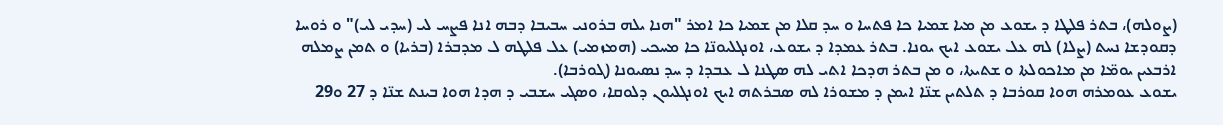(ܨܘܠܗ)، ܒܬܪ ܦܠܛܐ ܕ ܝܫܘܥ ܡܢ ܡܝܐ ܫܡܝܐ ܟܐ ܦܬܚܐ ܘ ܚܕ ܩܠܐ ܡܢ ܫܡܝܐ ܟܐ ܐܡܪ "ܗܢܐ ܝܠܗ ܒܪܘܢܝ ܚܒܝܒܐ ܕܒܗ ܐܢܐ ܦܨܚ ܠܝ (ܚܕܝ ܠܝ)" ܘ ܪܘܚܐ ܕܩܘܕܫܐ ܢܚܬ (ܨܠܐ) ܠܗ ܥܠ ܝܫܘܥ ܐܝܟ ܝܘܢܐ. ܒܬܪ ܥܡܕܐ ܕ ܝܫܘܥ، ܐܘܢܓܠܝܘܢ̈ܐ ܟܐ ܡܚܟܝ (ܗܡܙܡܝ) ܥܠ ܦܠܛܗ ܠ ܡܕܒܪܐ (ܒܪܝܐ) ܘ ܬܡܢ ܨܡܠܗ ܐܪܒܥܝܢ ܝܘܡ̈ܐ ܡܢ ܡܐܟܘܠܬܐ ܘ ܫܬܝܬܐ، ܘ ܡܢ ܒܬܪ ܗܕܟܐ ܐܬܝ ܠܗ ܣܛܢܐ ܠ ܥܒܕܐ ܕ ܚܕ ܢܣܝܘܢܐ (ܓܘܪܒܐ).
ܝܫܘܥ ܥܘܡܪܗ ܗܘܐ ܩܘܪܒܐ ܕ ܬܠܬܝܢ ܫܢ̈ܐ ܐܝܡܢ ܕ ܡܫܘܪܐ ܠܗ ܣܒܪܬܗ ܐܝܟ ܐܘܢܓܠܝܘܢ ܕܠܘܩܐ، ܘܣܓܝ ܚܫܒܝ ܕ ܗܕܐ ܗܘܐ ܒܝܢܬ ܫܢ̈ܐ ܕ 27 ܘ29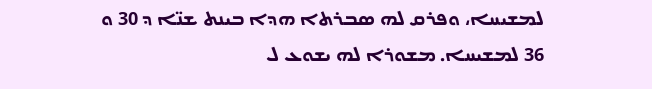ܠܡܫܝܚܐ، ܘܦܪܩ ܠܗ ܣܒܪܬܐ ܗܕܐ ܒܝܢܬ ܫܢ̈ܐ ܕ 30 ܘ 36 ܠܡܫܝܚܐ. ܡܫܘܪܐ ܠܗ ܝܫܘܥ ܠ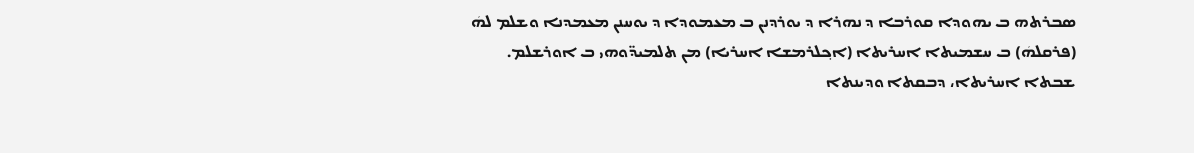ܣܒܪܬܗ ܒ ܝܗܘܕܐ ܩܘܪܒܐ ܕ ܢܗܪܐ ܕ ܝܘܪܕܢܢ ܒ ܡܥܡܘܕܐ ܕ ܝܘܚܢܢ ܡܥܡܕܢܐ ܘܫܠܡ ܠܗܿ (ܦܪܩܠܗܿ) ܒ ܚܫܡܝܬܐ ܐܚܪܝܬܐ (ܐܟ݂ܠܪܡܫܐ ܐܚܪܝܐ) ܡܢ ܬܠܡܝܕ̈ܘܗܝ ܒ ܐܘܪܫܠܡ.
ܫܒܬܐ ܐܚܪܝܬܐ، ܕܒܩܬܐ ܘܕܝܢܬܐ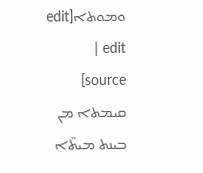ܘܡܘܬܐ[edit | edit source]
ܩܝܡܬܐ ܡܢ ܒܝܢܬ ܡܝܬ̈ܐ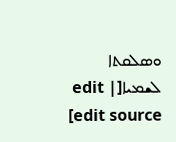ܘܣܠܩܬܐ ܠܫܡܝܐ[edit | edit source]